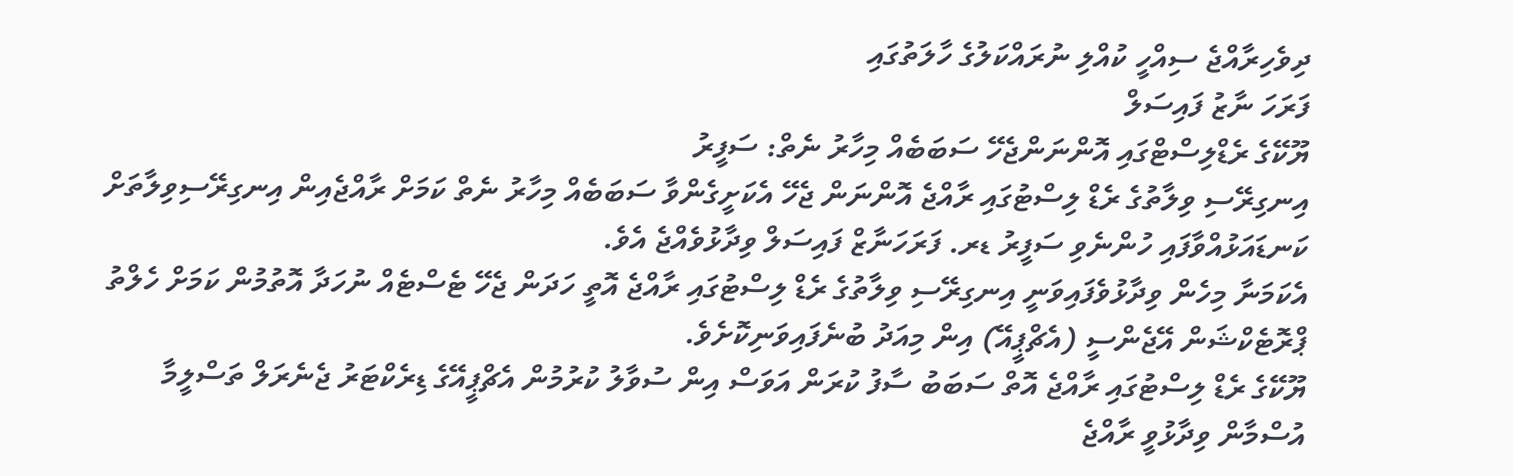ދިވެހިރާއްޖެ ސިއްހީ ކުއްލި ނުރައްކަލުގެ ހާލަތުގައި
ފަރަހަ ނާޒު ފައިސަލް
ޔޫކޭގެ ރެޑްލިސްޓްގައި އޮންނަންޖެހޭ ސަބަބެއް މިހާރު ނެތް: ސަފީރު
އިނގިރޭސި ވިލާތުގެ ރެޑް ލިސްޓުގައި ރާއްޖެ އޮންނަން ޖެހޭ އެކަށީގެންވާ ސަބަބެއް މިހާރު ނެތް ކަމަށް ރާއްޖެއިން އިނގިރޭސިވިލާތަށް ކަނޑައަޅުއްވާފައި ހުންނެވި ސަފީރު ޑރ. ފަރަހަނާޒް ފައިސަލް ވިދާޅުވެއްޖެ އެވެ.
އެކަމަނާ މިހެން ވިދާޅުވެފައިވަނީ އިނގިރޭސި ވިލާތުގެ ރެޑް ލިސްޓުގައި ރާއްޖެ އޮތީ ހަދަން ޖެހޭ ޓެސްޓެއް ނުހަދާ އޮތުމުން ކަމަށް ހެލްތު ޕްރޮޓެކްޝަން އޭޖެންސީ (އެޗްޕީއޭ) އިން މިއަދު ބުނެފައިވަނިކޮށެވެ.
ޔޫކޭގެ ރެޑް ލިސްޓުގައި ރާއްޖެ އޮތް ސަބަބު ސާފު ކުރަން އަވަސް އިން ސުވާލު ކުރުމުން އެޗްޕީއޭގެ ޑިރެކްޓަރު ޖެނެރަލް ތަސްލީމާ އުސްމާން ވިދާޅުވީ ރާއްޖެ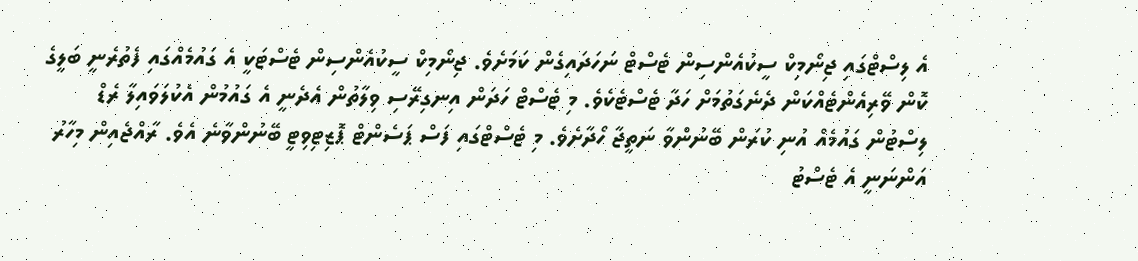އެ ލިސްޓްގައި ޖިނޯމިކް ސީކުއެންސިން ޓެސްޓް ނަހަދައިގެން ކަމަށެވެ. ޖިނޯމިކް ސީކުއެންސިން ޓެސްޓަކީ އެ ގައުމެއްގައި ފެތުރެނީ ބަލީގެ ކޮން ވޭރިއެންޓެއްކަން ދެނެގަތުމަށް ހަދާ ޓެސްޓެކެވެ. މި ޓެސްޓް ހަދަން އިނގިރޭސި ވިލާތުން އެދެނީ އެ ގައުމުން އެކުލަވައިލާ ރެޑް ލިސްޓުން ގައުމެއް އުނި ކުރަން ބޭނުންވާ ނަތީޖާ ހޯދާށެވެ. މި ޓެސްޓްގައި ފަސް ޕަސެންޓް ޕޮޒިޓިވިޓީ ބޭނުންވާނެ އެވެ. ރާއްޖެއިން މިހާރު އަންނަނީ އެ ޓެސްޓު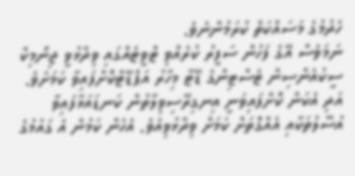ހެދުމުގެ މަސައްކަތް ކުރަމުންނެވެ.
ނަމަވެސް އޭގެ ފަހުން ސަފީރު ކުރެއްވި ޓްވީޓެއްގައި ވިދާޅުވީ ޖިނޯމިކް ސީކުއެންސިން ޓެސްޓިންގެ ޑޭޓާ މިހާރު އަޕްޑޭޓްކޮށްފައިވާ ކަމަށެވެ. އަދި އެކަން ކޮށްފައިވަނީ އިނގިރޭސިވިލާތުން ކަނޑައަޅާފައިވާ އުސޫލުތަކާއި އެއްގޮތަށް ކަމަށް ވިދާޅުވިއެވެ. އެހެން ކަމުން އެ ގައުމުގެ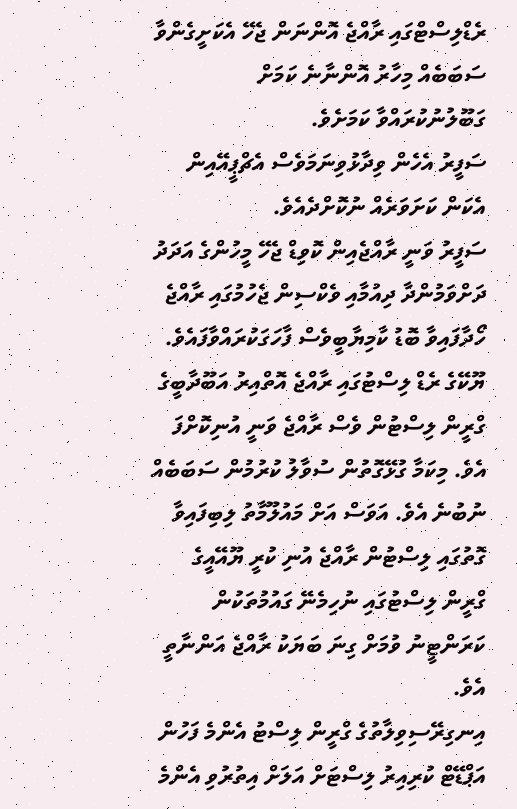ރެޑްލިސްޓްގައި ރާއްޖެ އޮންނަން ޖެހޭ އެކަށީގެންވާ ސަބަބެއް މިހާރު އޮންނާނެ ކަމަށް ގަބޫލުނުކުރައްވާ ކަމަށެވެ.
ސަފީރު އެހެން ވިދާޅުވިނަމަވެސް އެޗްޕީއޭއިން އެކަން ކަށަވަރެއް ނުކޮށްދެއެވެ.
ސަފީރު ވަނީ ރާއްޖެއިން ކޮވިޑް ޖެހޭ މީހުންގެ އަދަދު ދަށްވަމުންދާ ދިއުމާއި ވެކްސިން ޖެހުމުގައި ރާއްޖެ ހޯދާފައިވާ ބޮޑު ކާމިޔާބީވެސް ފާހަގަކުރައްވާފައެވެ.
ޔޫކޭގެ ރެޑް ލިސްޓުގައި ރާއްޖެ އޮތްއިރު އަބޫދާބީގެ ގްރީން ލިސްޓުން ވެސް ރާއްޖެ ވަނީ އުނިކޮށްފަ އެވެ. މިކަމާ ގުޅޭގޮތުން ސުވާލު ކުރުމުން ސަބަބެއް ނުބުނެ އެވެ. އަވަސް އަށް މައުލޫމާތު ލިބިފައިވާ ގޮތުގައި ލިސްޓުން ރާއްޖެ އުނި ކުރީ ޔޫއޭއީގެ ގްރީން ލިސްޓުގައި ނުހިމެނޭ ގައުމުތަކުން ކަރަންޓީނު ވުމަށް ގިނަ ބަޔަކު ރާއްޖެ އަންނާތީ އެވެ.
އިނގިރޭސިވިލާތުގެ ގްރީން ލިސްޓު އެންމެ ފަހުން އަޕްޑޭޓް ކުރިއިރު ލިސްޓަށް އަލަށް އިތުރުވި އެންމެ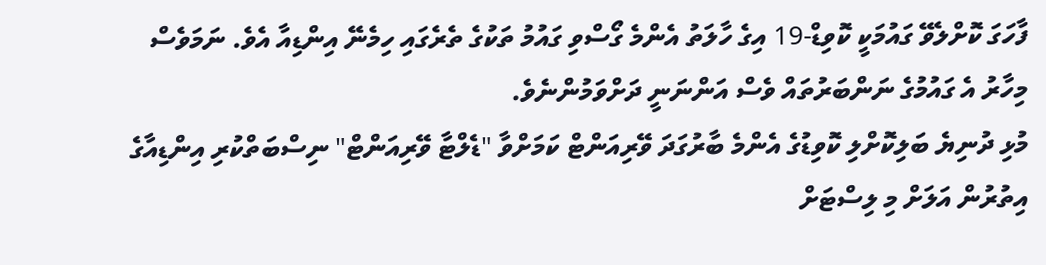ފާހަގަ ކޮށްލެވޭ ގައުމަކީ ކޮވިޑް-19 އިގެ ހާލަތު އެންމެ ގޯސްވި ގައުމު ތަކުގެ ތެރެގައި ހިމެނޭ އިންޑިއާ އެވެ. ނަމަވެސް މިހާރު އެ ގައުމުގެ ނަންބަރުތައް ވެސް އަންނަނީ ދަށްވަމުންނެވެ.
މުޅި ދުނިޔެ ބަލިކޮށްލި ކޮވިޑުގެ އެންމެ ބާރުގަދަ ވޭރިއަންޓް ކަމަށްވާ "ޑެލްޓާ ވޭރިއަންޓް" ނިސްބަތްކުރި އިންޑިއާގެ އިތުރުން އަލަށް މި ލިސްޓަށް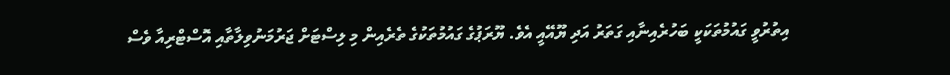އިތުރުވީ ގައުމުތަކަކީ ބަހުރެއިނާއި ގަތަރު އަދި ޔޫއޭއީ އެވެ. ޔޫރަޕުގެ ގައުމުތަކުގެ ތެރެއިން މި ލިސްޓަށް ޖަރުމަނުވިލާތާއި އޮސްޓްރިއާ ވެސް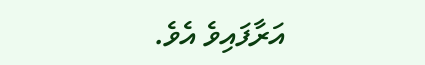އަރާފައިވެ އެވެ.